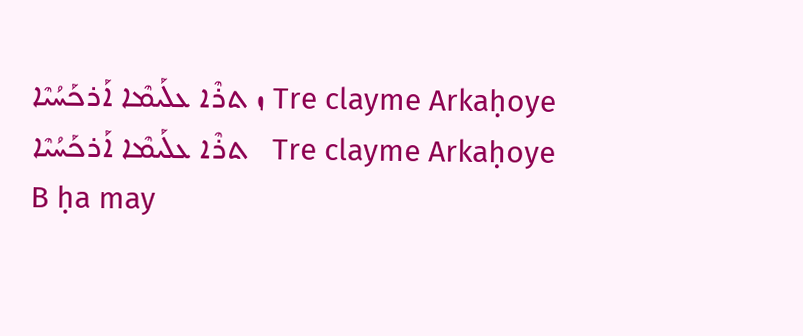Tre clayme Arkaḥoye ܙ ܬܪܶܐ ܥܠܰܝܡܶܐ ܐܰܪܟܰܚܳܝܶܐ
Tre clayme Arkaḥoye   ܬܪܶܐ ܥܠܰܝܡܶܐ ܐܰܪܟܰܚܳܝܶܐ
B ḥa may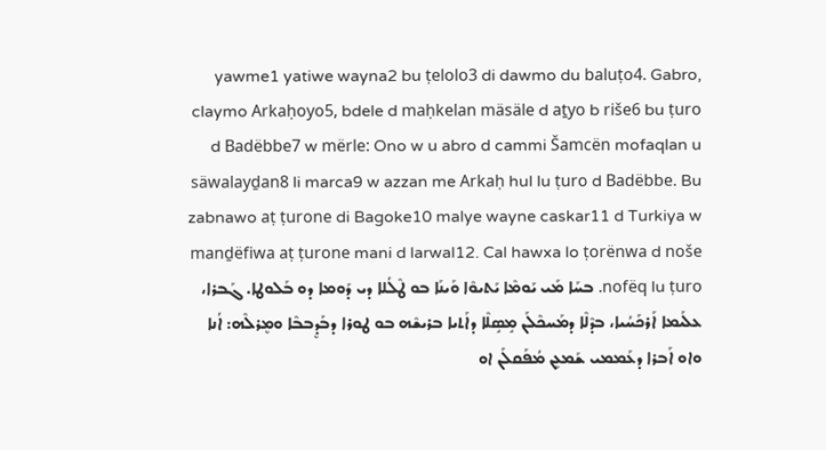yawme1 yatiwe wayna2 bu ṭelolo3 di dawmo du baluṭo4. Gabro, claymo Arkaḥoyo5, bdele d maḥkelan mäsäle d aṯyo b riše6 bu ṭuro d Badëbbe7 w mërle: Ono w u abro d cammi Šamcën mofaqlan u säwalayḏan8 li marca9 w azzan me Arkaḥ hul lu ṭuro d Badëbbe. Bu zabnawo aṭ ṭurone di Bagoke10 malye wayne caskar11 d Turkiya w manḏëfiwa aṭ ṭurone mani d larwal12. Cal hawxa lo ṭorënwa d noše nofëq lu ṭuro. ܒܚܰܐ ܡܰܝ ܝܰܘܡܶܐ ܝܰܬܝܘܶܐ ܘܰܝܢܰܐ ܒܘ ܛܶܠܳܠܐ ܕܝ ܕܰܘܡܐ ܕܘ ܒܰܠܘܛܐ. ܓܰܒܪܐ، ܥܠܰܝܡܐ ܐܰܪܟܰܚܳܝܐ، ܒܕܶܠܶܐ ܕܡܰܚܟܶܠܰܢ ܡܱܣܱܠܶܐ ܕܐܰܬܝܐ ܒܪܝܫܶܗ ܒܘ ܛܘܪܐ ܕܒܰܕܷܒܒܶܐ ܘܡܷܪܠܶܗ: ܐܳܢܐ ܘܐܘ ܐܰܒܪܐ ܕܥܰܡܡܝ ܫܰܡܥܷܢ ܡܳܦܰܩܠܰܢ ܐܘ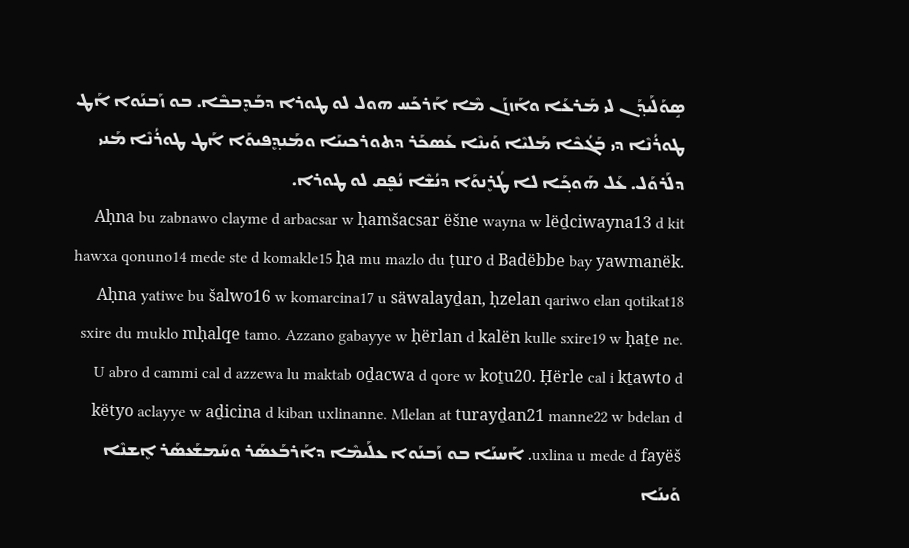ܣܱܘܰܠܰܝܕ݂ܰܢ ܠܝ ܡܰܪܥܰܐ ܘܐܰܙܙܰܢ ܡܶܐ ܐܰܪܟܰܚ ܗܘܠ ܠܘ ܛܘܪܐ ܕܒܰܕܷܒܒܶܐ. ܒܘ ܙܰܒܢܰܘܐ ܐܰܛ ܛܘܪܳܢܶܐ ܕܝ ܒܰܓܳܟܶܐ ܡܰܠܝܶܐ ܘܰܝܢܶܐ ܥܰܣܟܰܪ ܕܬܘܪܟܝܝܰܐ ܘܡܰܢܕ݂ܷܦܝܘܰܐ ܐܰܛ ܛܘܪܳܢܶܐ ܡܰܢܝ ܕܠܰܪܘܰܠ. ܥܰܠ ܗܰܘܟ݂ܰܐ ܠܐ ܛܳܪܷܢܘܰܐ ܕܢܳܫܶܐ ܢܳܦܷܩ ܠܘ ܛܘܪܐ.
Aḥna bu zabnawo clayme d arbacsar w ḥamšacsar ëšne wayna w lëḏciwayna13 d kit hawxa qonuno14 mede ste d komakle15 ḥa mu mazlo du ṭuro d Badëbbe bay yawmanëk. Aḥna yatiwe bu šalwo16 w komarcina17 u säwalayḏan, ḥzelan qariwo elan qotikat18 sxire du muklo mḥalqe tamo. Azzano gabayye w ḥërlan d kalën kulle sxire19 w ḥaṯe ne. U abro d cammi cal d azzewa lu maktab oḏacwa d qore w koṯu20. Ḥërle cal i kṯawto d këtyo aclayye w aḏicina d kiban uxlinanne. Mlelan at turayḏan21 manne22 w bdelan d uxlina u mede d fayëš. ܐܰܚܢܰܐ ܒܘ ܙܰܒܢܰܘܐ ܥܠܰܝܡܶܐ ܕܐܰܪܒܰܥܣܰܪ ܘܚܰܡܫܰܥܣܰܪ ܐܷܫܢܶܐ ܘܰܝܢܰܐ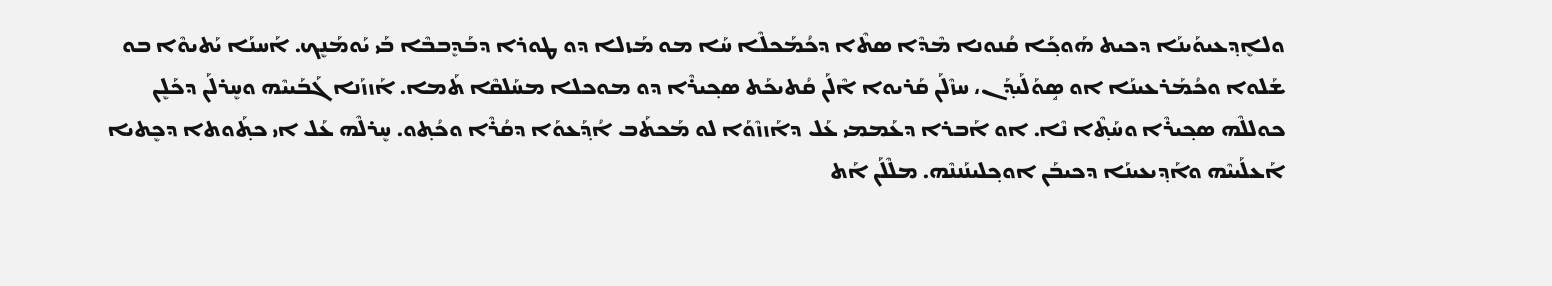ܘܠܐܷܕ݂ܥܝܘܰܝܢܰܐ ܕܟܝܬ ܗܰܘܟ݂ܰܐ ܩܳܢܘܢܐ ܡܶܕܶܐ ܣܬܶܐ ܕܟܳܡܰܟܠܶܐ ܚܰܐ ܡܘ ܡܰܙܠܐ ܕܘ ܛܘܪܐ ܕܒܰܕܷܒܒܶܐ ܒܰܝ ܝܰܘܡܰܢܷܟ. ܐܰܚܢܰܐ ܝܰܬܝܘܶܐ ܒܘ ܫܰܠܘܐ ܘܟܳܡܰܪܥܝܢܰܐ ܐܘ ܣܱܘܰܠܰܝܕ݂ܰܢ، ܚܙܶܠܰܢ ܩܰܪܝܘܐ ܐܶܠܰܢ ܩܳܬܝܟܰܬ ܣܟ݂ܝܪܶܐ ܕܘ ܡܘܟܠܐ ܡܚܰܠܩܶܐ ܬܰܡܐ. ܐܰܙܙܰܢܐ ܓܰܒܰܝܝܶܗ ܘܚܷܪܠܰܢ ܕܟܰܠܷܢ ܟܘܠܠܶܗ ܣܟ݂ܝܪܶܐ ܘܚܰܬ݂ܶܐ ܢܶܐ. ܐܘ ܐܰܒܪܐ ܕܥܰܡܡܝ ܥܰܠ ܕܐܰܙܙܶܘܰܐ ܠܘ ܡܰܟܬܰܒ ܐܳܕ݂ܰܥܘܰܐ ܕܩܳܪܶܐ ܘܟܳܬ݂ܘ. ܚܷܪܠܶܗ ܥܰܠ‌ ܐܝ ܟܬ݂ܰܘܬܐ ܕܟܷܬܝܐ ܐܰܥܠܰܝܝܶܗ ܘܐܰܕ݂ܝܥܝܢܰܐ ܕܟܝܒܰܢ ܐܘܟ݂ܠܝܢܰܢܢܶܗ. ܡܠܶܠܰܢ ܐܰܬ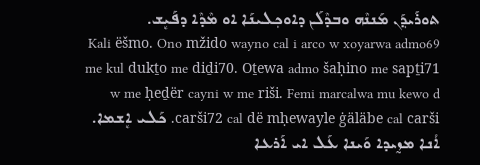ܬܘܪܰܝܕ݂ܰܢ ܡܰܢܢܶܗ ܘܒܕܶܠܰܢ ܕܐܘܟ݂ܠܝܢܰܐ ܐܘ ܡܶܕܶܐ ܕܦܰܝܷܫ.
Kali ëšmo. Ono mžido wayno cal i arco w xoyarwa admo69 me kul dukṯo me diḏi70. Oṯewa admo šaḥino me sapṯi71 w me ḥeḏër cayni w me riši. Femi marcalwa mu kewo d carši72 cal dë mḥewayle ġäläbe cal carši. ܟܰܠܝ ܐܷܫܡܐ. ܐܳܢܐ ܡܙ̰ܝܕܐ ܘܰܝܢܐ ܥܰܠ‌ ܐܝ ܐܰܪܥܐ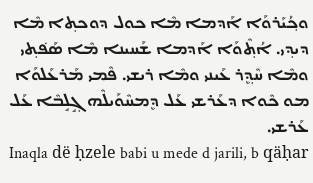ܘܟ݂ܳܝܰܪܘܰܐ ܐܰܕܡܐ ܡܶܐ ܟܘܠ ܕܘܟܬ݂ܐ ܡܶܐ ܕܝܕ݂ܝ. ܐܳܬ݂ܶܘܰܐ ܐܰܕܡܐ ܫܰܚܝܢܐ ܡܶܐ ܣܰܦ݁ܬ݂ܝ ܘܡܶܐ ܚܶܕ݂ܷܪ ܥܰܝܢܝ ܘܡܶܐ ܪܝܫܝ. ܦܶܡܝ ܡܰܪܥܰܠܘܰܐ ܡܘ ܟܶܘܐ ܕܥܰܪܫܝ ܥܰܠ ܕܷܡܚܶܘܰܝܠܶܗ ܓ݂ܱܠܱܒܶܐ ܥܰܠ ܥܰܪܫܝ.
Inaqla dë ḥzele babi u mede d jarili, b qäḥar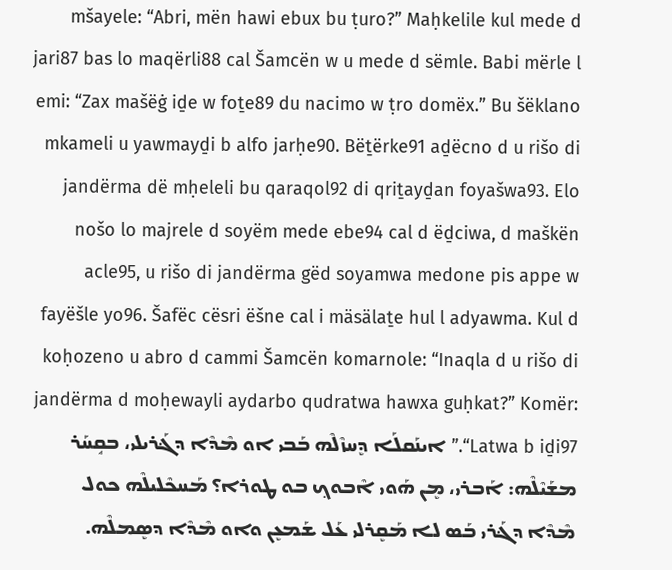mšayele: “Abri, mën hawi ebux bu ṭuro?” Maḥkelile kul mede d jari87 bas lo maqërli88 cal Šamcën w u mede d sëmle. Babi mërle l emi: “Zax mašëġ iḏe w foṯe89 du nacimo w ṭro domëx.” Bu šëklano mkameli u yawmayḏi b alfo jarḥe90. Bëṯërke91 aḏëcno d u rišo di jandërma dë mḥeleli bu qaraqol92 di qriṯayḏan foyašwa93. Elo nošo lo majrele d soyëm mede ebe94 cal d ëḏciwa, d maškën acle95, u rišo di jandërma gëd soyamwa medone pis appe w fayëšle yo96. Šafëc cësri ëšne cal i mäsälaṯe hul l adyawma. Kul d koḥozeno u abro d cammi Šamcën komarnole: “Inaqla d u rišo di jandërma d moḥewayli aydarbo qudratwa hawxa guḥkat?” Komër: “Latwa b iḏi97.” ܐܝܢܰܩܠܰܐ ܕܷܚܙܶܠܶܗ ܒܰܒܝ ܐܘ ܡܶܕܶܐ ܕܔܰܪܝܠܝ، ܒܩܱܚܰܪ ܡܫܰܝܶܠܶܗ: ܐܰܒܪܝ، ܡܷܢ ܗܰܘܝ ܐܶܒܘܟ݂ ܒܘ ܛܘܪܐ؟ ܡܰܚܟܶܠܝܠܶܗ ܟܘܠ ܡܶܕܶܐ ܕܔܰܪܝ ܒܰܣ ܠܐ ܡܰܩܷܪܠܝ ܥܰܠ ܫܰܡܥܷܢ ܘܐܘ ܡܶܕܶܐ ܕܣܷܡܠܶܗ.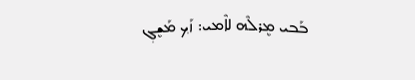ܒܰܒܝ ܡܷܪܠܶܗ ܠܐܶܡܝ: ܙܰܟ݂ ܡܰܫܷܓ݂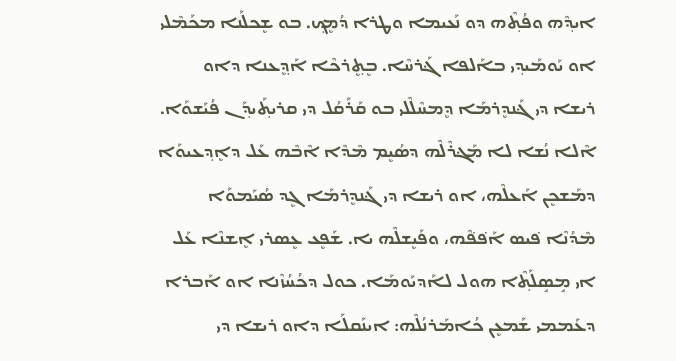ܐܝܕ݂ܶܗ ܘܦܳܬ݂ܶܗ ܕܘ ܢܰܥܝܡܐ ܘܛܪܐ ܕܳܡܷܟ݂. ܒܘ ܫܷܟܠܰܢܐ ܡܟܰܡܶܠܝ ܐܘ ܝܰܘܡܰܝܕ݂ܝ ܒܐܰܠܦܐ ܔܰܪܚܶܐ. ܒܷܬ݂ܷܪܟܶܐ ܐܰܕ݂ܷܥܢܐ ܕܐܘ ܪܝܫܐ ܕܝ ܔܰܢܕܷܪܡܰܐ ܕܷܡܚܶܠܶܠܝ ܒܘ ܩܰܪܰܩܳܠ ܕܝ ܩܪܝܬ݂ܰܝܕ݂ܰܢ ܦܳܝܰܫܘܰܐ. ܐܶܠܐ ܢܳܫܐ ܠܐ ܡܰܔܪܶܠܶܗ ܕܣܳܝܷܡ ܡܶܕܶܐ ܐܶܒܶܗ ܥܰܠ ܕܐܷܕ݂ܥܝܘܰܐ ܕܡܰܫܟܷܢ ܐܰܥܠܶܗ، ܐܘ ܪܝܫܐ ܕܝ ܔܰܢܕܷܪܡܰܐ ܓܷܕ ܣܳܝܰܡܘܰܐ ܡܶܕܳܢܶܐ ܦ݁ܝܣ ܐܰܦ݁ܦ݁ܶܗ، ܘܦܰܝܷܫܠܶܗ ܝܐ. ܫܰܦܷܥ ܥܷܣܪܝ ܐܷܫܢܶܐ ܥܰܠ‌ ܐܝ ܡܱܣܱܠܰܬ݂ܶܐ ܗܘܠ‌ ܠܐܰܕܝܰܘܡܰܐ. ܟܘܠ ܕܟܳܚܳܙܶܢܐ ܐܘ ܐܰܒܪܐ ܕܥܰܡܡܝ ܫܰܡܥܷܢ ܟܳܐܡܰܪܢܳܠܶܗ: ܐܝܢܰܩܠܰܐ ܕܐܘ ܪܝܫܐ ܕܝ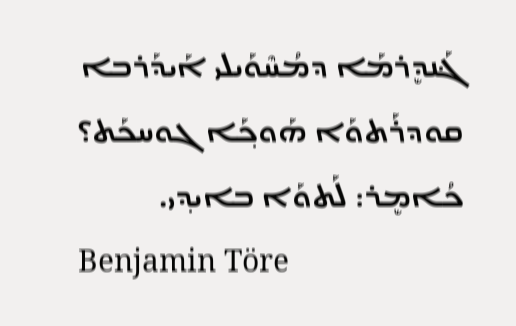ܔܰܢܕܷܪܡܰܐ ܕܡܳܚܶܘܰܝܠܝ ܐܰܝܕܰܪܒܐ ܩܘܕܪܰܬܘܰܐ ܗܰܘܟ݂ܰܐ ܓܘܚܟܰܬ؟ ܟܳܐܡܷܪ: ܠܰܬܘܰܐ ܒܐܝܕ݂ܝ.
Benjamin Töre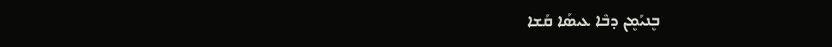ܒܷܢܝܰܡܷܢ ܕܒܶܐ ܥܝܣܰܐ ܩܰܫܐ